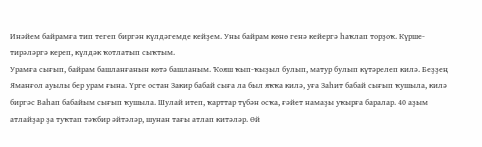Инәйем байрамға тип тегеп биргән күлдәгемде кейҙем. Уны байрам көнө генә кейергә һаҡлап торҙоҡ. Күрше-тирәләргә кереп, күлдәк ҡотлатып сыҡтым.
Урамға сығып, байрам башланғанын көтә башланым. Ҡояш ҡып-ҡыҙыл булып, матур булып күтәрелеп килә. Беҙҙең Яманғол ауылы бер урам ғына. Үрге остан Закир бабай сыға ла был яҡҡа килә, уға Заһит бабай сығып ҡушыла, килә биргәс Ваһап бабайым сығып ҡушыла. Шулай итеп, ҡарттар түбән осҡа, ғәйет намаҙы уҡырға баралар. 40 аҙым атлайҙар ҙа туҡтап тәҡбир әйтәләр, шунан тағы атлап китәләр. Өй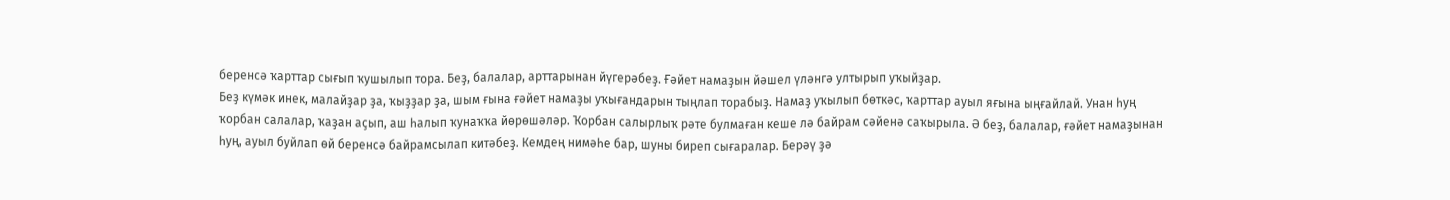беренсә ҡарттар сығып ҡушылып тора. Беҙ, балалар, арттарынан йүгерәбеҙ. Ғәйет намаҙын йәшел үләнгә ултырып уҡыйҙар.
Беҙ күмәк инек, малайҙар ҙа, ҡыҙҙар ҙа, шым ғына ғәйет намаҙы уҡығандарын тыңлап торабыҙ. Намаҙ уҡылып бөткәс, ҡарттар ауыл яғына ыңғайлай. Унан һуң ҡорбан салалар, ҡаҙан аҫып, аш һалып ҡунаҡҡа йөрөшәләр. Ҡорбан салырлыҡ рәте булмаған кеше лә байрам сәйенә саҡырыла. Ә беҙ, балалар, ғәйет намаҙынан һуң, ауыл буйлап өй беренсә байрамсылап китәбеҙ. Кемдең нимәһе бар, шуны биреп сығаралар. Берәү ҙә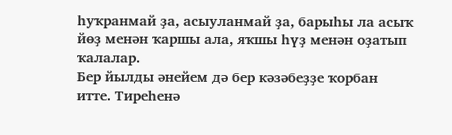һуҡранмай ҙа, асыуланмай ҙа, барыһы ла асыҡ йөҙ менән ҡаршы ала, яҡшы һүҙ менән оҙатып ҡалалар.
Бер йылды әнейем дә бер кәзәбеҙҙе ҡорбан итте. Тиреһенә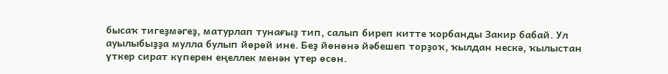бысаҡ тигеҙмәгеҙ, матурлап тунағыҙ тип, салып биреп китте ҡорбанды Закир бабай. Ул ауылыбыҙҙа мулла булып йөрөй ине. Беҙ йөнөнә йәбешеп торҙоҡ, ҡылдан нескә, ҡылыстан үткер сират күперен еңеллек менән үтер өсөн.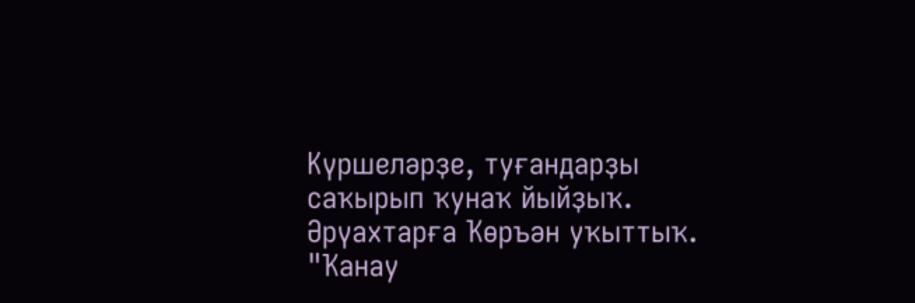Күршеләрҙе, туғандарҙы саҡырып ҡунаҡ йыйҙыҡ. Әрүахтарға Ҡөръән уҡыттыҡ.
"Ҡанау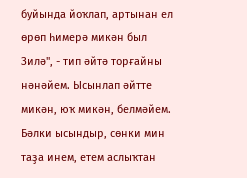буйында йоҡлап, артынан ел өрөп һимерә микән был Зилә", - тип әйтә торғайны нәнәйем. Ысынлап әйтте микән, юҡ микән, белмәйем. Бәлки ысындыр, сөнки мин таҙа инем, етем аслыҡтан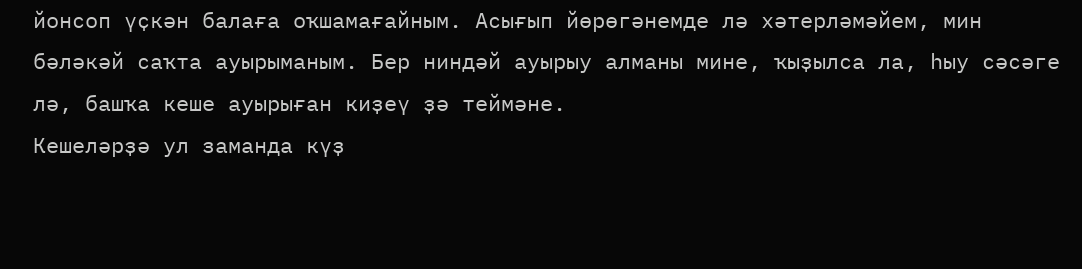йонсоп үҫкән балаға оҡшамағайным. Асығып йөрөгәнемде лә хәтерләмәйем, мин бәләкәй саҡта ауырыманым. Бер ниндәй ауырыу алманы мине, ҡыҙылса ла, һыу сәсәге лә, башҡа кеше ауырыған киҙеү ҙә теймәне.
Кешеләрҙә ул заманда күҙ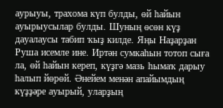аурыуы, трахома күп булды, өй һайын ауырыусылар булды. Шуның өсөн күҙ дауалаусы табип ҡыҙ килде. Яңы Наҙарҙан Руша исемле ине. Иртән сумкаһын тотоп сыға ла, өй һайын кереп, күҙгә мазь һымаҡ дарыу һалып йөрөй. Әнейем менән апайымдың күҙҙәре ауырый, уларҙың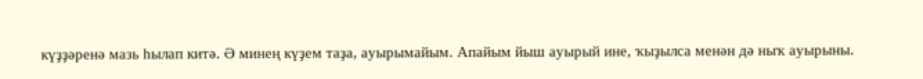күҙҙәренә мазь һылап китә. Ә минең күҙем таҙа, ауырымайым. Апайым йыш ауырый ине, ҡыҙылса менән дә ныҡ ауырыны.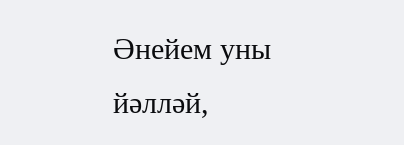Әнейем уны йәлләй,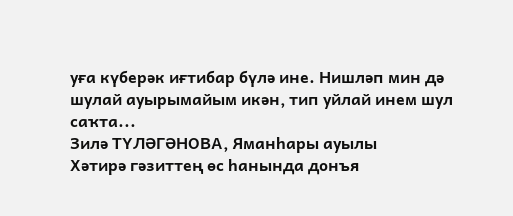уға күберәк иғтибар бүлә ине. Нишләп мин дә шулай ауырымайым икән, тип уйлай инем шул саҡта...
Зилә ТҮЛӘГӘНОВА, Яманһары ауылы
Хәтирә гәзиттең өс һанында донъя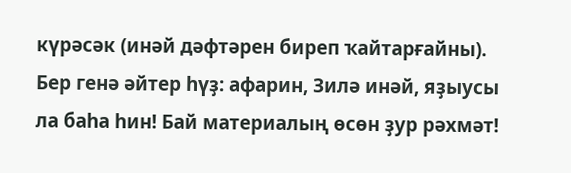күрәсәк (инәй дәфтәрен биреп ҡайтарғайны). Бер генә әйтер һүҙ: афарин, Зилә инәй, яҙыусы ла баһа һин! Бай материалың өсөн ҙур рәхмәт!